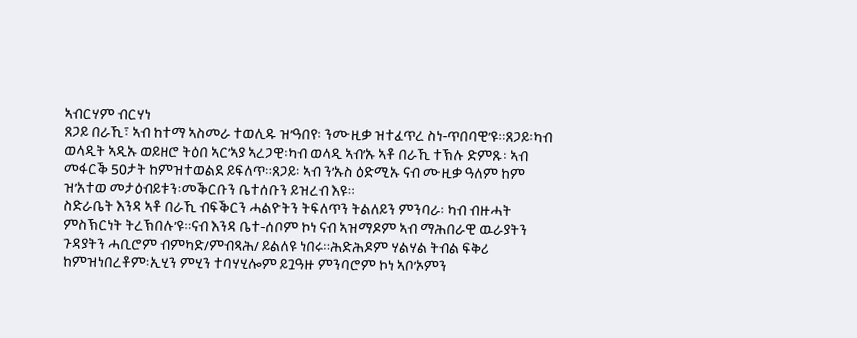ኣብርሃም ብርሃነ
ጸጋይ በራኺ፣ ኣብ ከተማ ኣስመራ ተወሊዱ ዝ’ዓበየ፡ ንሙዚቃ ዝተፈጥረ ስነ-ጥበባዊ’ዩ።ጸጋይ፡ካብ ወላዲት ኣዲኡ ወይዘሮ ትዕበ ኣር’ኣያ ኣረጋዊ፡ካብ ወላዲ ኣብ’ኡ ኣቶ በራኺ ተኽሉ ድምጹ፡ ኣብ መፋርቕ 50ታት ከምዝተወልደ ይፍለጥ።ጸጋይ፡ ኣብ ን’ኡስ ዕድሚኡ ናብ ሙዚቃ ዓለም ከም ዝ’አተወ መታዕብይቱን፡መቕርቡን ቤተሰቡን ይዝረብ እዩ።
ስድራቤት እንዳ ኣቶ በራኺ ብፍቕርን ሓልዮትን ትፍለጥን ትልለይን ምንባራ፡ ካብ ብዙሓት ምስኽርነት ትረኽበሉ’ዩ።ናብ እንዳ ቤተ-ሰቦም ኮነ ናብ ኣዝማዶም ኣብ ማሕበራዊ ዉራያትን ጉዳያትን ሓቢሮም ብምካድ/ምብጻሕ/ ይልለዩ ነበሩ።ሕድሕዶም ሃልሃል ትብል ፍቅሪ ከምዝነበረቶም፡ኢሂን ምሂን ተባሃሂሎም ይጓዓዙ ምንባሮም ኮነ ኣቦ’ኦምን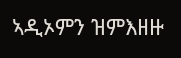ኣዲኦምን ዝምእዘዙ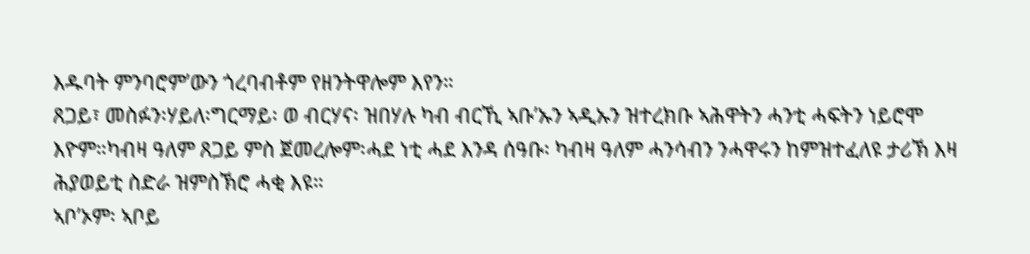እዱባት ምንባሮም’ውን ጎረባብቶም የዘንትዋሎም እየን።
ጸጋይ፣ መስፉን፡ሃይለ፡ግርማይ፡ ወ ብርሃና፡ ዝበሃሉ ካብ ብርኺ ኣቡ’ኡን ኣዲኡን ዝተረክቡ ኣሕዋትን ሓንቲ ሓፍትን ነይሮሞ እዮም።ካብዛ ዓለም ጸጋይ ምስ ጀመረሎም፡ሓደ ነቲ ሓደ እንዳ ሰዓቡ፡ ካብዛ ዓለም ሓንሳብን ንሓዋሩን ከምዝተፈለዩ ታሪኽ እዛ ሕያወይቲ ስድራ ዝምስኽሮ ሓቂ እዩ።
ኣቦ’ኦም፡ ኣቦይ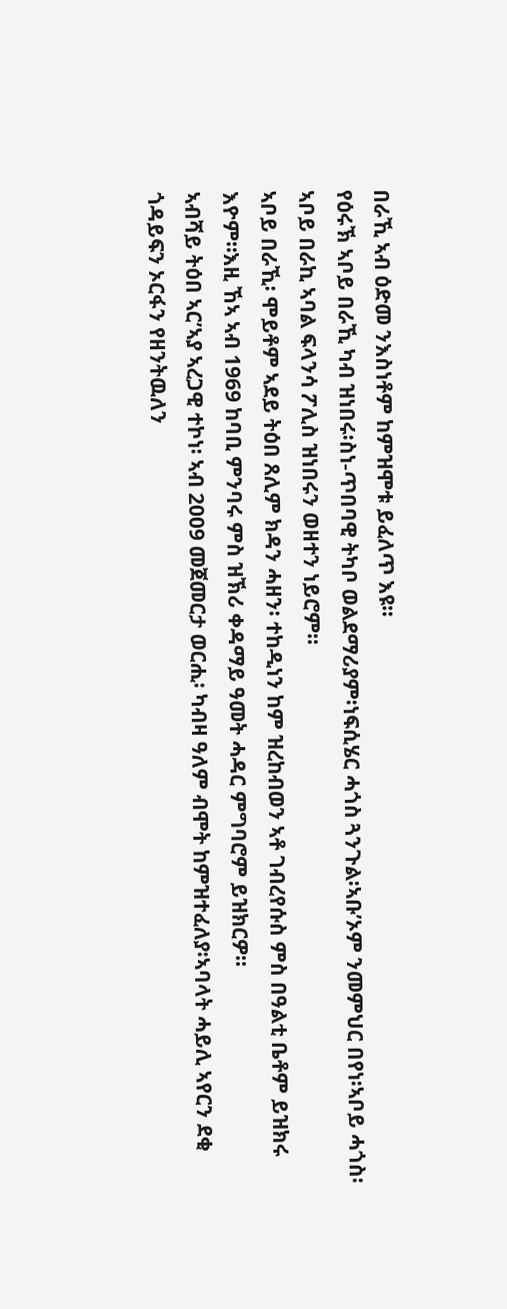በራኺ ኣብ ዕድመ ንእስነቶም ከምዝሞቱ ይፈለጥ እዩ።
የዕሩኽ ኣቦይ በራኺ ካብ ዝነበሩ፡ስነ-ጥበባዊ ትካቦ ወልደማሪያም፡ነፍሲሄር ሓጎስ ጓንጉል፡ኣቡ’ኦም ንመምህር በየነ፡ኣቦይ ሓጎስ፡ኣቦይ በራኪ ኣባል ፍላንሳ ፖሊስ ዝነበሩን ወዘተን ነይሮም።
ኣቦይ በራኺ፡ ሞይቶም ኣደይ ትዕበ ጸሊም ክዳን ሓዘን፡ ተከዲነን ከም ዝረከብወን ኣቶ ገብረየሱስ ምስ በዓልቲ ቤቶም ይዝክሩ እዮም።እዚ ኸኣ ኣብ 1969 ከባቢ ምንባሩ ምስ ዝኽሪ ቀዳማይ ዓመት ሓዳር ምግባሮም ይዝክርዎ።
ኣብሻይ ትዕበ ኣር’ኣያ ኣረጋዊ ተኮነ፡ ኣብ 2009 መጀመርታ ወርሒ፡ ካብዛ ዓለም ብሞት ከምዝተፈለያ፡ኣባላት ሓይሊ ኣየርን ደቂ ጎዳይፍን ኦርፋን የዘንትዉለን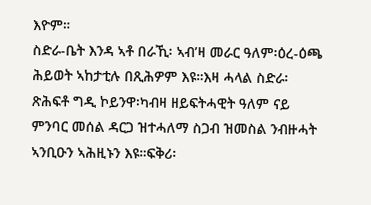እዮም።
ስድራ-ቤት እንዳ ኣቶ በራኺ፡ ኣብ’ዛ መራር ዓለም፡ዕረ-ዕጫ ሕይወት ኣከታቲሉ በጺሕዎም እዩ።እዛ ሓላል ስድራ፡ ጽሕፍቶ ግዲ ኮይንዋ፡ካብዛ ዘይፍትሓዊት ዓለም ናይ ምንባር መሰል ዳርጋ ዝተሓለማ ስጋብ ዝመስል ንብዙሓት ኣንቢዑን ኣሕዚኑን እዩ።ፍቅሪ፡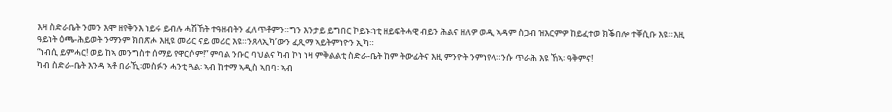እዛ ስድራቤት ንመን እሞ ዘየቅንእ ነይሩ ይብሉ ሓሽኸት ተዓዘብትን ፈለጥቶምን።ግን እንታይ ይግበር ኮይኑ፡ነቲ ዘይፍትሓዊ ብይን ሕልና ዘለዎ ወዲ ኣዳም ስጋብ ዝእርምዎ ከይፈተወ ክቕበሎ ተቐሲቡ እዩ።እዚ ዓይነት ዕጫ-ሕይወት ንማንም ክበጽሖ እዚዩ መሪር ናይ መሪር እዩ።ንጸላኢካ’ውን ፈጺማ ኣይትምነዮን ኢካ።
“ነብሲ ይምሓር! ወይ ከኣ መንግስተ ሰማይ የዋርሶም!” ምባል ንቡር ባህልና ካብ ኮነ ነዛ ምቅልልቲ ስድራ-ቤት ከም ትውፊትና እዚ ምንዮት ንምነየላ።ንሱ ጥራሕ እዩ ኸኣ፡ ዓቅምና!
ካብ ስድራ-ቤት እንዳ ኣቶ በራኺ፡መስፉን ሓንቲ ጓል፡ ኣብ ከተማ ኣዲስ ኣበባ፡ ኣብ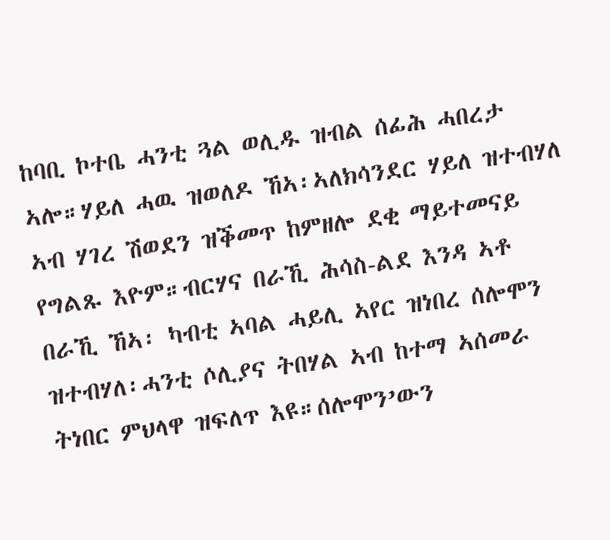ከባቢ ኮተቤ ሓንቲ ጓል ወሊዱ ዝብል ሰፊሕ ሓበረታ ኣሎ።ሃይለ ሓዉ ዝወለዶ ኸኣ፡ኣለክሳንደር ሃይለ ዝተብሃለ ኣብ ሃገረ ሽወደን ዝቕመጥ ከምዘሎ ደቂ ማይተመናይ የግልጹ እዮም።ብርሃና በራኺ ሕሳስ-ልደ እንዳ ኣቶ በራኺ ኸኣ፡ ካብቲ ኣባል ሓይሊ ኣየር ዝነበረ ሰሎሞን ዝተብሃለ፡ሓንቲ ሶሊያና ትበሃል ኣብ ከተማ ኣሰመራ ትነበር ምህላዋ ዝፍለጥ እዩ።ሰሎሞን’ውን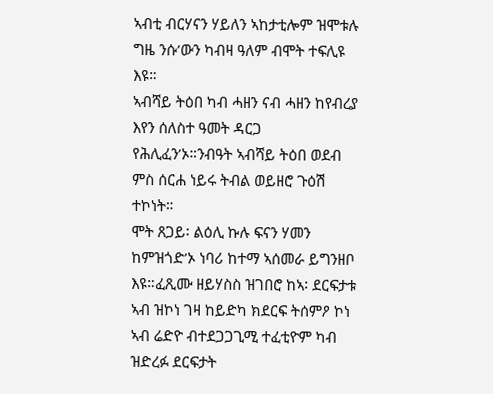ኣብቲ ብርሃናን ሃይለን ኣከታቲሎም ዝሞቱሉ ግዜ ንሱ’ውን ካብዛ ዓለም ብሞት ተፍሊዩ እዩ።
ኣብሻይ ትዕበ ካብ ሓዘን ናብ ሓዘን ከየብረያ እየን ሰለስተ ዓመት ዳርጋ የሕሊፈን’ኦ።ንብዓት ኣብሻይ ትዕበ ወደብ ምስ ሰርሐ ነይሩ ትብል ወይዘሮ ጉዕሽ ተኮነት።
ሞት ጸጋይ፡ ልዕሊ ኩሉ ፍናን ሃመን ከምዝጎድ’ኦ ነባሪ ከተማ ኣሰመራ ይግንዘቦ እዩ።ፈጺሙ ዘይሃስስ ዝገበሮ ከኣ፡ ደርፍታቱ ኣብ ዝኮነ ገዛ ከይድካ ክደርፍ ትሰምዖ ኮነ ኣብ ሬድዮ ብተደጋጋጊሚ ተፈቲዮም ካብ ዝድረፉ ደርፍታት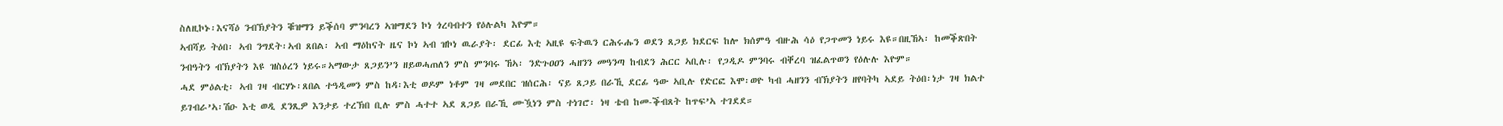ስለዚኮኑ፡እናሻዕ ንብኽያትን ቑዝማን ይቕሰባ ምንባረን ኣዝማደን ኮነ ጎረባብተን የዕሉልካ እዮም።
ኣብሻይ ትዕበ፡ ኣብ ንግደት፡ኣብ ጸበል፡ ኣብ ማዕከናት ዜና ኮነ ኣብ ዝኮነ ዉራያት፡ ደርፊ እቲ ኣዚዩ ፍትዉን ርሕሩሑን ወደን ጸጋይ ክደርፍ ከሎ ክሰምዓ ብዙሕ ሳዕ የጋጥመን ነይሩ እዩ።በዚኸኣ፡ ከመቕጽበት ንብዓትን ብኽያትን እዩ ዝስዕረን ነይሩ።ኣማውታ ጸጋይን’ን ዘይወሓጠለን ምስ ምንባሩ ኸኣ፡ ንድጉዐዐን ሓዘንን መዓንጣ ከብደን ሕርር ኣቢሉ፡ የጋዲዶ ምንባሩ ብቐረባ ዝፈልጥወን የዕሉሉ እዮም።
ሓደ ምዕልቲ፡ ኣብ ገዛ ብርሃኑ፡ጸበል ተዓዲመን ምስ ከዳ፡እቲ ወዶም ነቶም ገዛ መደበር ዝሰርሕ፡ ናይ ጸጋይ በራኺ ደርፊ ዓው ኣቢሉ የድርፎ እሞ፡ወዮ ካብ ሓዘንን ብኽያትን ዘየባትካ ኣደይ ትዕበ፡ነታ ገዛ ክልተ ይገብራ’ኣ፡ሽዑ እቲ ወዲ ደንጺዎ እንታይ ተረኽበ ቢሉ ምስ ሓተተ ኣደ ጸጋይ በራኺ ሙዃነን ምስ ተነገሮ፡ ነዛ ቴብ ከመ-ቕብጸት ከጥፍ’ኣ ተገደደ።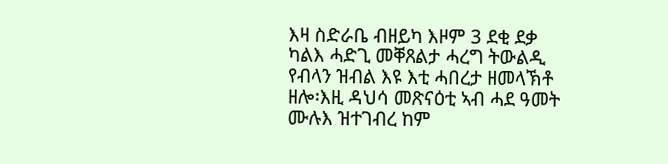እዛ ስድራቤ ብዘይካ እዞም 3 ደቂ ደቃ ካልእ ሓድጊ መቐጸልታ ሓረግ ትውልዲ የብላን ዝብል እዩ እቲ ሓበረታ ዘመላኽቶ ዘሎ፡እዚ ዳህሳ መጽናዕቲ ኣብ ሓደ ዓመት ሙሉእ ዝተገብረ ከም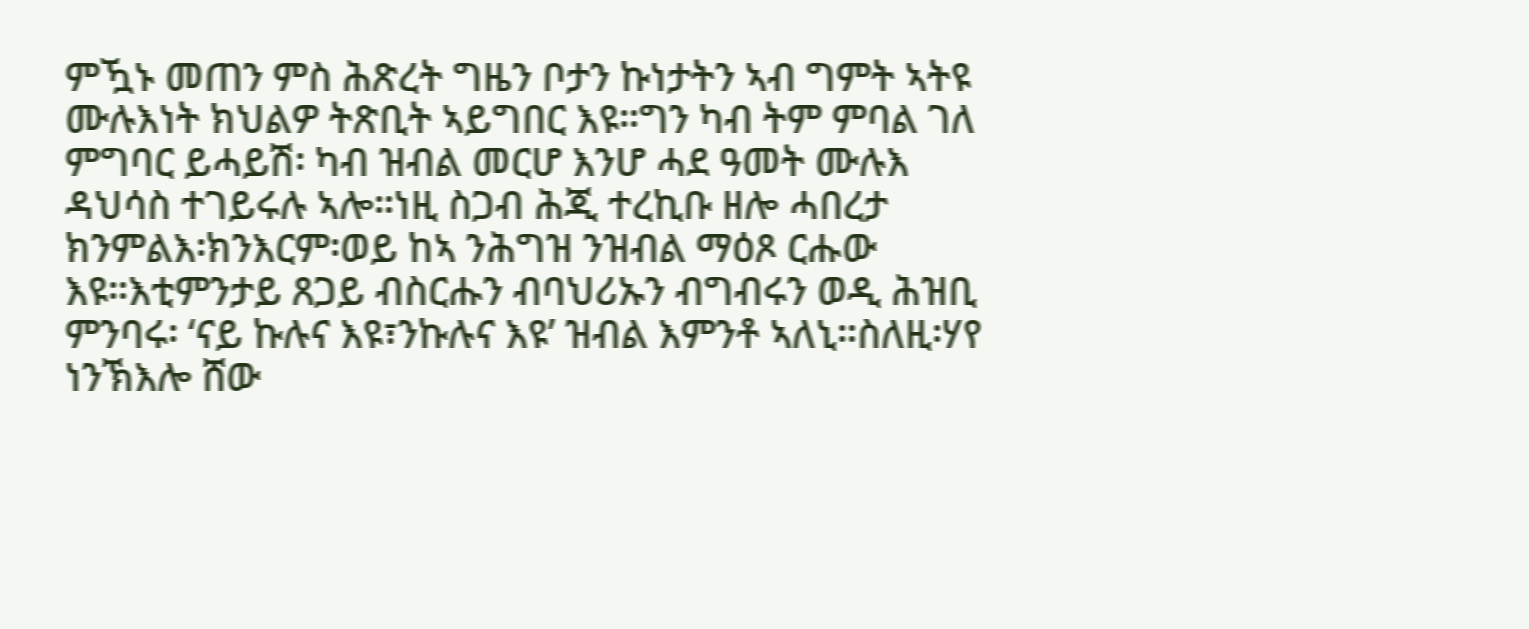ምዃኑ መጠን ምስ ሕጽረት ግዜን ቦታን ኩነታትን ኣብ ግምት ኣትዩ ሙሉእነት ክህልዎ ትጽቢት ኣይግበር እዩ።ግን ካብ ትም ምባል ገለ ምግባር ይሓይሽ፡ ካብ ዝብል መርሆ እንሆ ሓደ ዓመት ሙሉእ ዳህሳስ ተገይሩሉ ኣሎ።ነዚ ስጋብ ሕጂ ተረኪቡ ዘሎ ሓበረታ ክንምልእ፡ክንእርም፡ወይ ከኣ ንሕግዝ ንዝብል ማዕጾ ርሑው እዩ።እቲምንታይ ጸጋይ ብስርሑን ብባህሪኡን ብግብሩን ወዲ ሕዝቢ ምንባሩ፡ ‘ናይ ኩሉና እዩ፣ንኩሉና እዩ’ ዝብል እምንቶ ኣለኒ።ስለዚ፡ሃየ ነንኽእሎ ሸው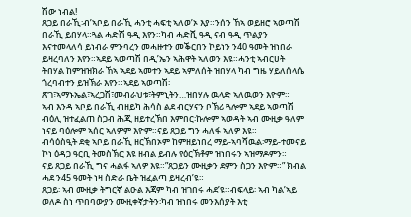ሽው ነብል!
ጸጋይ በራኺ፡ብ’ኣቦይ በራኺ ሓንቲ ሓፍቲ ኣለወ’ኦ እያ።ንሰን ኸኣ ወይዘሮ ኣወጣሽ በራኺ ይበሃላ።ጓል ሓድሽ ዓዲ እየን።ካብ ሓድሺ ዓዲ ናብ ዓዲ ጥልያን እናተመላለሳ ይነብራ ምንባረን መሓዙተን መቕርበን ኮይነን ን40 ዓመት ዝነበራ ይዛረባለን እየን።ኣደይ ኣወጣሽ በዲ’ኤን ኣሕዋት ኣለወን እዩ።ሓንቲ ኣብርሀት ትበሃል ከምዝዝክራ ኸኣ ኣደይ ኣመተን ኣደይ ኣምለሰት ዝበሃላ ካብ ግዜ ሃይለሰላሴ ጎረባብተን ይዝኽራ እየን።ኣደይ ኣወጣሽ፡ጽገ፣ኣማኑኤል፣ኣረጋሽ፣መብራህቱ፣ትምኒትን…ዝበሃሉ ዉላድ ኣለዉወን እዮም።
ኣብ እንዳ ኣቦይ በራኺ ብዘይካ ሕሳስ ልደ ብርሃናን ቦኽሪ ጓሎም ኣደይ ኣወጣሽ ብዕሊ ዝተፈልጠ ስጋብ ሕጂ ዘይተረኽበ እምበር፡ኩሎም ኣወዳት ኣብ ሙዚቃ ዓለም ነናይ ባዕሎም ኣሰር ኣለዎም እዮም።ናይ ጸጋይ ግን ሓለፋ ኣለዎ እዩ።
ብሳዕስዒት ደቂ ኣቦይ በራኺ ዘርኽበኦም ከምዘይነበረ ማይ-ኣባሻዉል፡ማይ-ተመናይ ኮነ ዕዳጋ ዓርቢ ትመስኽር እዩ ዘብል ይብሉ የዕርኽቶም ዝነበሩን ኣዝማዶምን።
ናይ ጸጋይ በራኺ ግና ሓልፋ ኣለዎ እዩ።”ጸጋይን ሙዚቃን ደምን ስጋን እዮም።” ክብል ሓደ ን45 ዓመት ነዛ ስድራ ቤት ዝፈልጣ ይዛረብ’ዩ።
ጸጋይ፡ ኣብ ሙዚቃ ትግርኛ ልዑል እጃም ካብ ዝገበሩ ሓደ’ዩ።ብፍላይ፡ ኣብ ካል’ኣይ ወለዶ ስነ ጥበባውያን ሙዚቀኛታትን፡ካብ ዝነበሩ መንእሰያት እቲ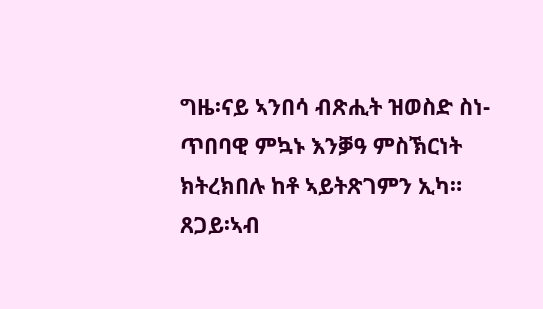ግዜ፡ናይ ኣንበሳ ብጽሒት ዝወስድ ስነ-ጥበባዊ ምኳኑ እንቓዓ ምስኽርነት ክትረክበሉ ከቶ ኣይትጽገምን ኢካ።
ጸጋይ፡ኣብ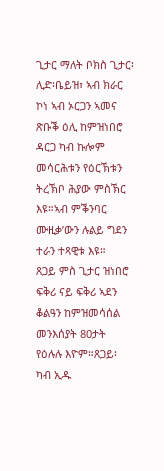ጊታር ማለት ቦክስ ጊታር፡ሊድ፡ቤይዝ፣ ኣብ ክራር ኮነ ኣብ ኦርጋን ኣመና ጽቡቕ ዕሊ ከምዝነበሮ ዳርጋ ካብ ኩሎም መሳርሕቱን የዕርኽቱን ትረኽቦ ሕያው ምስኽር እዩ።ኣብ ምቕንባር ሙዚቃ’ውን ሉልይ ግደን ተራን ተጻዊቱ እዩ።
ጸጋይ ምስ ጊታር ዝነበሮ ፍቅሪ ናይ ፍቅሪ ኣደን ቆልዓን ከምዝመሳሰል መንእሰያት 80ታት የዕሉሉ እዮም።ጸጋይ፡ ካብ ኢዱ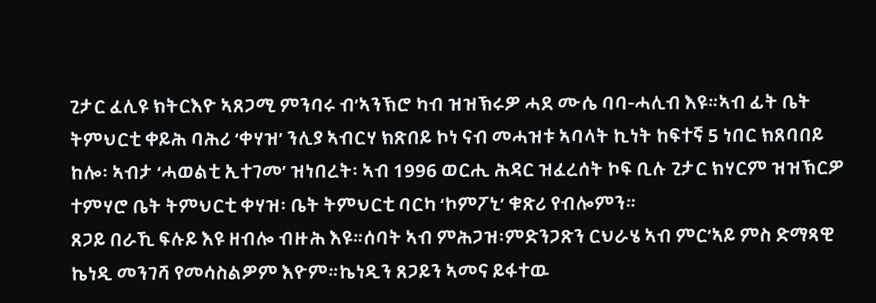ጊታር ፈሊዩ ክትርእዮ ኣጸጋሚ ምንባሩ ብ’ኣንኽሮ ካብ ዝዝኽሩዎ ሓደ ሙሴ ባባ-ሓሊብ እዩ።ኣብ ፊት ቤት ትምህርቲ ቀይሕ ባሕሪ ‘ቀሃዝ’ ንሊያ ኣብርሃ ክጽበይ ኮነ ናብ መሓዝቱ ኣባላት ኪነት ከፍተኛ 5 ነበር ክጸባበይ ከሎ፡ ኣብታ ‘ሓወልቲ ኢተገመ’ ዝነበረት፡ ኣብ 1996 ወርሒ ሕዳር ዝፈረሰት ኮፍ ቢሉ ጊታር ክሃርም ዝዝኽርዎ ተምሃሮ ቤት ትምህርቲ ቀሃዝ፡ ቤት ትምህርቲ ባርካ ‘ኮምፖኒ’ ቁጽሪ የብሎምን።
ጸጋይ በራኺ ፍሉይ እዩ ዘብሎ ብዙሕ እዩ።ሰባት ኣብ ምሕጋዝ፡ምድንጋጽን ርህራሄ ኣብ ምር’ኣይ ምስ ድማጻዊ ኬነዲ መንገሻ የመሳስልዎም እዮም።ኬነዲን ጸጋይን ኣመና ይፋተዉ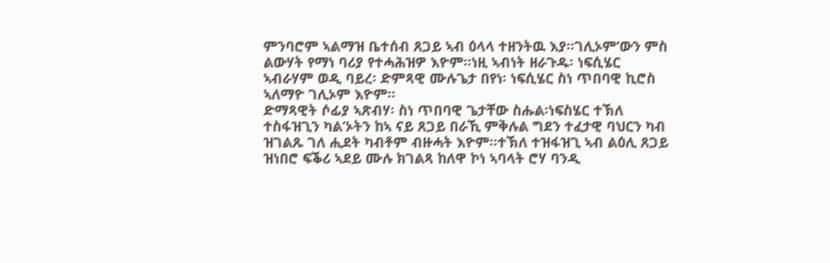ምንባሮም ኣልማዝ ቤተሰብ ጸጋይ ኣብ ዕላላ ተዘንትዉ እያ።ገሊኦም’ውን ምስ ልውሃት የማነ ባሪያ የተሓሕዝዎ እዮም።ነዚ ኣብነት ዘራጉዱ፡ ነፍሲሄር ኣብራሃም ወዲ ባይረ፡ ድምጻዊ ሙሉጌታ በየነ፡ ነፍሲሄር ስነ ጥበባዊ ኪሮስ ኣለማዮ ገሊኦም እዮም።
ድማጻዊት ሶፊያ ኣጽብሃ፡ ስነ ጥበባዊ ጌታቸው ስሑል፡ነፍስሄር ተኽለ ተስፋዝጊን ካል’ኦትን ከኣ ናይ ጸጋይ በራኺ ምቅሉል ግደን ተፈታዊ ባህርን ካብ ዝገልጹ ገለ ሒደት ካብቶም ብዙሓት እዮም።ተኽለ ተዝፋዝጊ ኣብ ልዕሊ ጸጋይ ዝነበሮ ፍቕሪ ኣደይ ሙሉ ክገልጻ ከለዋ ኮነ ኣባላት ሮሃ ባንዲ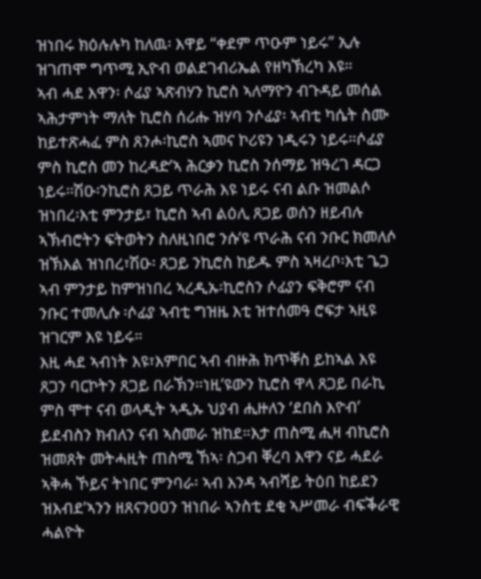ዝነበሩ ክዕሉሉካ ከለዉ፡ እዋይ “ቀደም ጥዑም ነይሩ” ኢሉ ዝገጠሞ ግጥሚ ኢዮብ ወልደገብሪኤል የዘካኽረካ እዩ።
ኣብ ሓደ እዋን፡ ሶፊያ ኣጽብሃን ኪሮስ ኣለማዮን ብጉዳይ መሰል ኣሕታምነት ማለት ኪሮስ ሰሪሑ ዝሃባ ንሶፊያ፡ ኣብቲ ካሴት ስሙ ከይተጽሓፈ ምስ ጸንሖ፡ኪሮስ ኣመና ኮሪዩን ነዲሩን ነይሩ።ሶፊያ ምስ ኪሮስ መን ከረዳድ’ኣ ሕርቃን ኪሮስ ንሰማይ ዝዓረገ ዳርጋ ነይሩ።ሽዑ፡ንኪሮስ ጸጋይ ጥራሕ እዩ ነይሩ ናብ ልቡ ዝመልሶ ዝነበረ፡እቲ ምንታይ፣ ኪሮስ ኣብ ልዕሊ ጸጋይ ወሰን ዘይብሉ ኣኽብሮትን ፍትወትን ስለዚነበሮ ንሱ’ዩ ጥራሕ ናብ ንቡር ክመለሶ ዝኽእል ዝነበረ፣ሽዑ፡ ጸጋይ ንኪሮስ ከይዱ ምስ ኣዛረቦ፡እቲ ጌጋ ኣብ ምንታይ ከምዝነበረ ኣረዲኡ፡ኪሮስን ሶፊያን ፍቅሮም ናብ ንቡር ተመሊሱ ፡ሶፊያ ኣብቲ ግዝዜ እቲ ዝተሰመዓ ሮፍታ ኣዚዩ ዝገርም እዩ ነይሩ።
እዚ ሓደ ኣብነት እዩ፣እምበር ኣብ ብዙሕ ክጥቐስ ይከኣል እዩ ጸጋን ባርኮትን ጸጋይ በራኽን።ነዚ’ዩውን ኪሮስ ዋላ ጸጋይ በራኪ ምስ ሞተ ናብ ወላዲት ኣዲኡ ህያብ ሒዙለን ‘ደበስ እዮብ’ ይደብስን ክብለን ናብ ኣስመራ ዝከደ።እታ ጠስሚ ሒዛ ብኪሮስ ዝመጸት መትሓዚት ጠስሚ ኸኣ፡ ስጋብ ቐረባ እዋን ናይ ሓደራ ኣቅሓ ኾይና ትነበር ምንባራ፡ ኣብ እንዳ ኣብሻይ ትዕበ ከይደን ዝእብደ’ኣንን ዘጸናንዐዐን ዝነበራ ኣንስቲ ደቂ ኣሥመራ ብፍቕራዊ ሓልዮት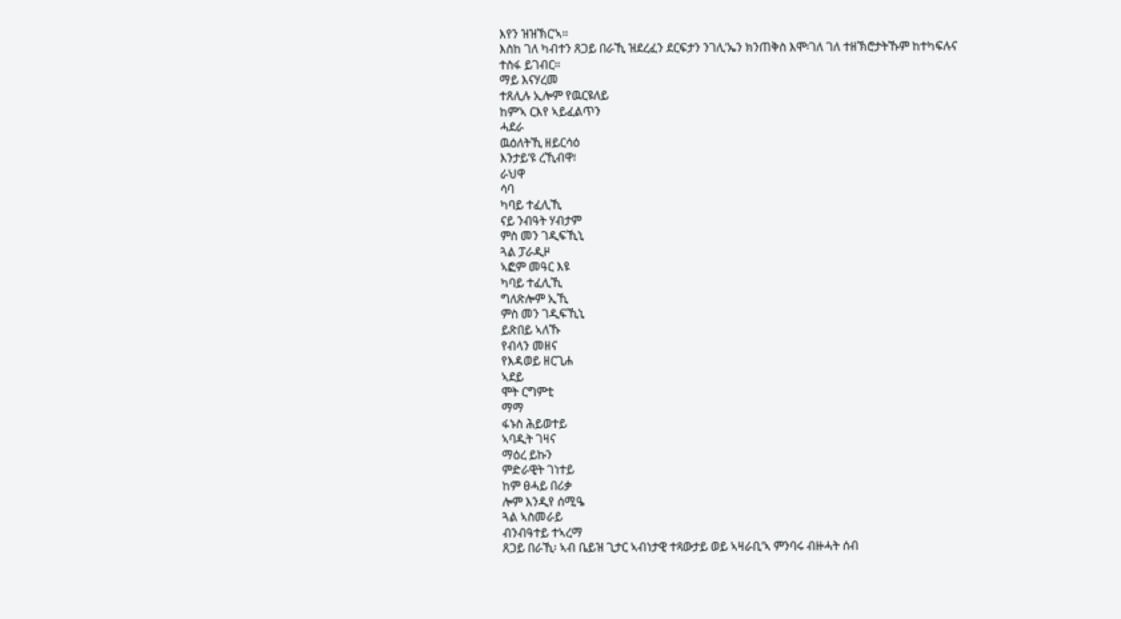እየን ዝዝኽር’ኣ።
እስከ ገለ ካብተን ጸጋይ በራኺ ዝደረፈን ደርፍታን ንገሊ’ኤን ክንጠቅስ እሞ፡ገለ ገለ ተዘኽሮታትኹም ከተካፍሉና ተስፋ ይገብር።
ማይ እናሃረመ
ተጸሊሉ ኢሎም የዉርዩለይ
ከም’ኣ ርእየ ኣይፈልጥን
ሓደራ
ዉዕለትኺ ዘይርሳዕ
እንታይ’ዩ ረኺብዋ፧
ራህዋ
ሳባ
ካባይ ተፈሊኺ
ናይ ንብዓት ሃብታም
ምስ መን ገዲፍኺኒ
ጓል ፓራዲዞ
ኣፎም መዓር እዩ
ካባይ ተፈሊኺ
ግለጽሎም ኢኺ
ምስ መን ገዲፍኺኒ
ይጽበይ ኣለኹ
የብላን መዘና
የእዳወይ ዘርጊሐ
ኣደይ
ሞት ርግምቲ
ማማ
ፋኑስ ሕይወተይ
ኣባዲት ገዛና
ማዕረ ይኩን
ምድራዊት ገነተይ
ከም ፀሓይ በሪቃ
ሎም እንዲየ ሰሚዔ
ጓል ኣስመራይ
ብንብዓተይ ተኣረማ
ጸጋይ በራኺ፡ ኣብ ቤይዝ ጊታር ኣብነታዊ ተጻውታይ ወይ ኣዛራቢ’ኣ ምንባሩ ብዙሓት ሰብ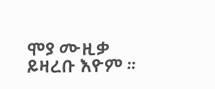ሞያ ሙዚቃ ይዛረቡ እዮም ።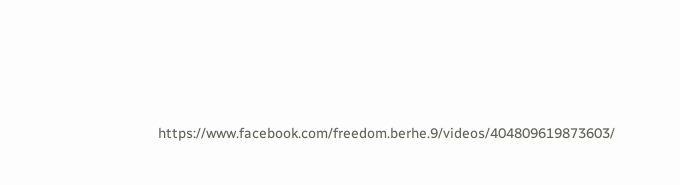https://www.facebook.com/freedom.berhe.9/videos/404809619873603/